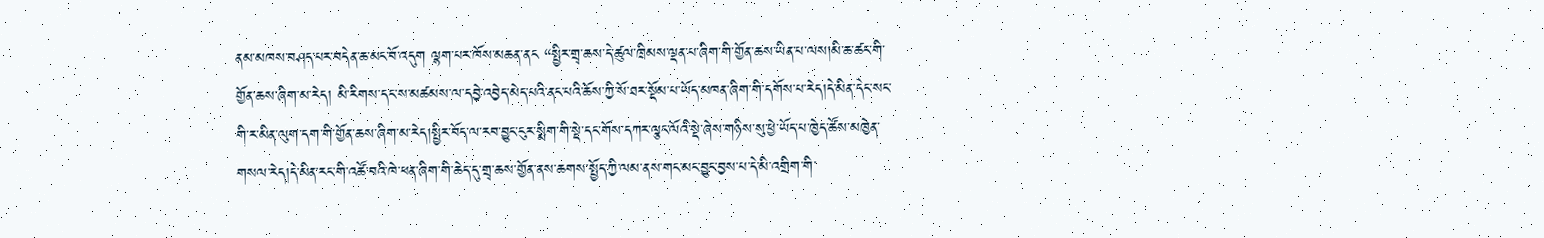ནམ་མཁས་བཤད་པར་བདེན་ཆ་མང་བོ་འདུག ལྷག་པར་ཁོས་མཆན་ནང “སྤྱིར་གྲྭ་ཆས་དེ་ཚུལ་ཁྲིམས་ལྡན་པ་ཞིག་གི་གྱོན་ཆས་ཡིན་པ་ལས།མི་ཆ་ཚང་གི་གྱོན་ཆས་ཞིག་མ་རེད། མི་རིགས་དང་ས་མཚམས་ལ་དབྱེ་འབྱེད་མེད་པའི་ནང་པའི་ཆོས་ཀྱི་སོ་ཐར་སྡོམ་པ་ཡོད་མཁན་ཞིག་གི་དགོས་པ་རེད།དེ་མིན་དེང་སང་གི་ར་མིན་ལུག་དག་གི་གྱོན་ཆས་ཞིག་མ་རེད།སྤྱིར་བོད་ལ་རབ་བྱུང་ངུར་སྨིག་གི་སྡེ་དང་གོས་དཀར་ལྕང་ལོའི་སྡེ་ཞེས་གཉིས་སུ་ཕྱེ་ཡོད་པ་ཁྱེད་ཚོས་མཁྱེན་གསལ་རེད།དེ་མིན་རང་གི་འཚོ་བའི་ཁེ་ཕན་ཞིག་གི་ཆེད་དུ་གྲྭ་ཆས་གྱོན་ནས་ཆགས་སྤྱོད་ཀྱི་ལམ་ནས་གང་མང་བྱུང་བྱས་པ་དེ་མི་འགྲིག་གི་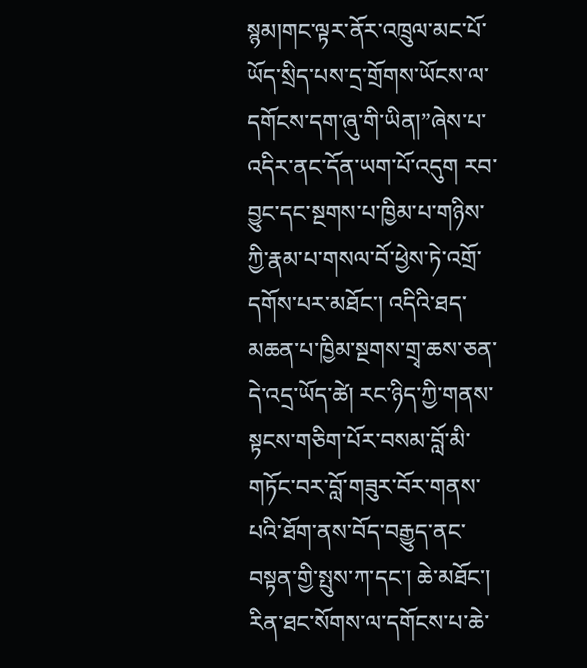སྙམ།གང་ལྟར་ནོར་འཁྲུལ་མང་པོ་ཡོད་སྲིད་པས་དྲ་གྲོགས་ཡོངས་ལ་དགོངས་དག་ཞུ་གི་ཡིན།”ཞེས་པ་འདིར་ནང་དོན་ཡག་པོ་འདུག རབ་བྱུང་དང་སྔགས་པ་ཁྱིམ་པ་གཉིས་ཀྱི་རྣམ་པ་གསལ་བོ་ཕྱེས་ཏེ་འགྲོ་དགོས་པར་མཐོང་། འདིའི་ཐད་མཆན་པ་ཁྱིམ་སྔགས་གྲྭ་ཆས་ཅན་དེ་འདྲ་ཡོད་ཚེ། རང་ཉིད་ཀྱི་གནས་སྟངས་གཅིག་པོར་བསམ་བློ་མི་གཏོང་བར་བློ་གཟུར་བོར་གནས་པའི་ཐོག་ནས་བོད་བརྒྱུད་ནང་བསྟན་གྱི་སྤུས་ཀ་དང་། ཆེ་མཐོང་། རིན་ཐང་སོགས་ལ་དགོངས་པ་ཆེ་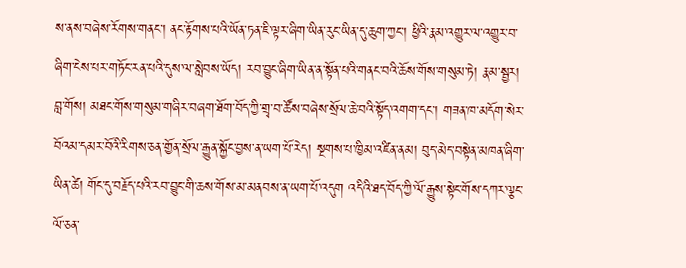ས་ནས་བཞེས་རོགས་གནང་། ནང་རྟོགས་པའི་ཡོན་ཏན་ཇི་ལྟར་ཞིག་ཡིན་རུང་ཡིན་དུ་ཆུག་ཀྱང་། ཕྱིའི་རྣམ་འགྱུར་ལ་འགྱུར་བ་ཞིག་ངེས་པར་གཏོང་རན་པའི་དུས་ལ་སླེབས་ཡོད། རབ་བྱུང་ཞིག་ཡིན་ན་སྟོན་པའི་གནང་བའི་ཆོས་གོས་གསུམ་ཏེ། རྣམ་སྦྱར། བླ་གོས། མཐང་གོས་གསུམ་གཞིར་བཞག་ཐོག་བོད་ཀྱི་གྲྭ་བ་ཚོས་བཞེས་སྲོལ་ཆེ་བའི་སྟོད་འགག་དང་། གཟན་ཁ་མདོག་སེར་བོའམ་དམར་བོའི་རིགས་ཅན་གྱོན་སྲོལ་རྒྱུན་སྐྱོང་བྱས་ན་ཡག་པོ་རེད། སྔགས་པ་ཁྱིམ་འཛིན་ནམ། བུད་མེད་བསྟེན་མཁན་ཞིག་ཡིན་ཚེ། གོང་དུ་བརྗོད་པའི་རབ་བྱུང་གི་ཆས་གོས་མ་མནབས་ན་ཡག་པོ་འདུག འདིའི་ཐད་བོད་ཀྱི་ལོ་རྒྱུས་སྟེང་གོས་དཀར་ལྕང་ལོ་ཅན་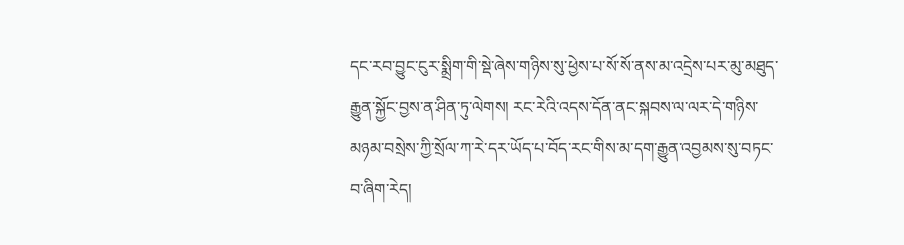དང་རབ་བྱུང་ངུར་སྨྲིག་གི་སྡེ་ཞེས་གཉིས་སུ་ཕྱེས་པ་སོ་སོ་ནས་མ་འདྲེས་པར་མུ་མཐུད་རྒྱུན་སྐྱོང་བྱས་ན་ཤིན་ཏུ་ལེགས། རང་རེའི་འདས་དོན་ནང་སྐབས་ལ་ལར་དེ་གཉིས་མཉམ་བསྲེས་ཀྱི་སྲོལ་ཀ་རེ་དར་ཡོད་པ་བོད་རང་གིས་མ་དག་རྒྱུན་འབྱམས་སུ་བཏང་བ་ཞིག་རེད།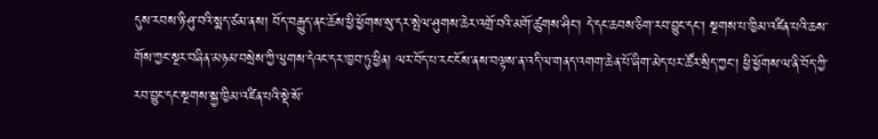དུས་རབས་ཉི་ཤུ་བའི་སྨད་ཙམ་ནས། བོད་བརྒྱུད་ནང་ཆོས་ཕྱི་ཕྱོགས་སུ་དར་སྤེལ་ཤུགས་ཆེར་འགྲོ་བའི་མགོ་ཚུགས་ཤིང་། དེ་དང་ཆབས་ཅིག་རབ་བྱུང་དང་། སྔགས་པ་ཁྱིམ་འཛིན་པའི་ཆས་གོས་ཀྱང་སྔར་བཞིན་མཉམ་བསྲེས་ཀྱི་ལུགས་དེའང་དར་ཁྱབ་ཏུ་ཕྱིན། ལར་བོད་པ་རང་ངོས་ནས་བལྟས་ན་འདི་ལ་གནད་འགག་ཆེན་པོ་ཞིག་མེད་པར་ཚོར་སྲིད་ཀྱང་། ཕྱི་ཕྱོགས་ལ་ནི་བོད་ཀྱི་རབ་བྱུང་དང་སྔགས་སྐྱ་ཁྱིམ་འཛིན་པའི་སྡེ་སོ་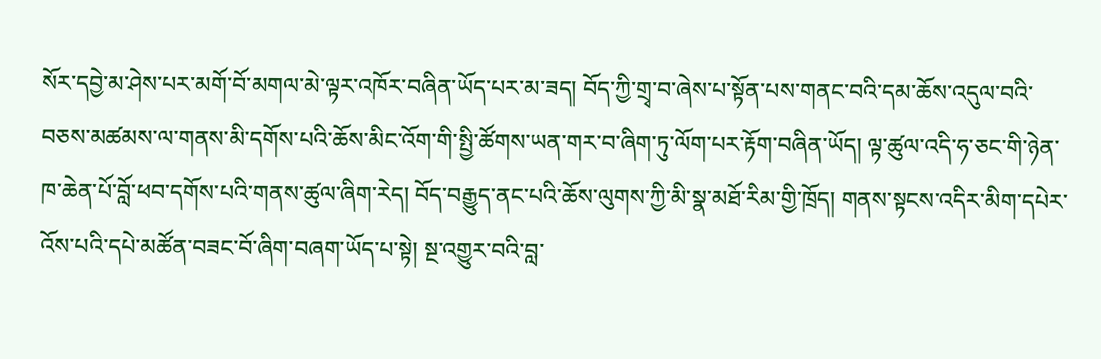སོར་དབྱེ་མ་ཤེས་པར་མགོ་བོ་མགལ་མེ་ལྟར་འཁོར་བཞིན་ཡོད་པར་མ་ཟད། བོད་ཀྱི་གྲྭ་བ་ཞེས་པ་སྟོན་པས་གནང་བའི་དམ་ཆོས་འདུལ་བའི་བཅས་མཚམས་ལ་གནས་མི་དགོས་པའི་ཆོས་མིང་འོག་གི་སྤྱི་ཚོགས་ཡན་གར་བ་ཞིག་ཏུ་ལོག་པར་རྟོག་བཞིན་ཡོད། ལྟ་ཚུལ་འདི་ཧ་ཅང་གི་ཉེན་ཁ་ཆེན་པོ་བློ་ཕབ་དགོས་པའི་གནས་ཚུལ་ཞིག་རེད། བོད་བརྒྱུད་ནང་པའི་ཆོས་ལུགས་ཀྱི་མི་སྣ་མཐོ་རིམ་གྱི་ཁྲོད། གནས་སྟངས་འདིར་མིག་དཔེར་འོས་པའི་དཔེ་མཚོན་བཟང་བོ་ཞིག་བཞག་ཡོད་པ་སྟེ། སྔ་འགྱུར་བའི་བླ་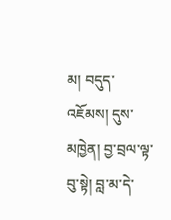མ། བདུད་འཇོམས། དུས་མཁྱེན། བྱ་བྲལ་ལྟ་བུ་སྟེ། བླ་མ་དེ་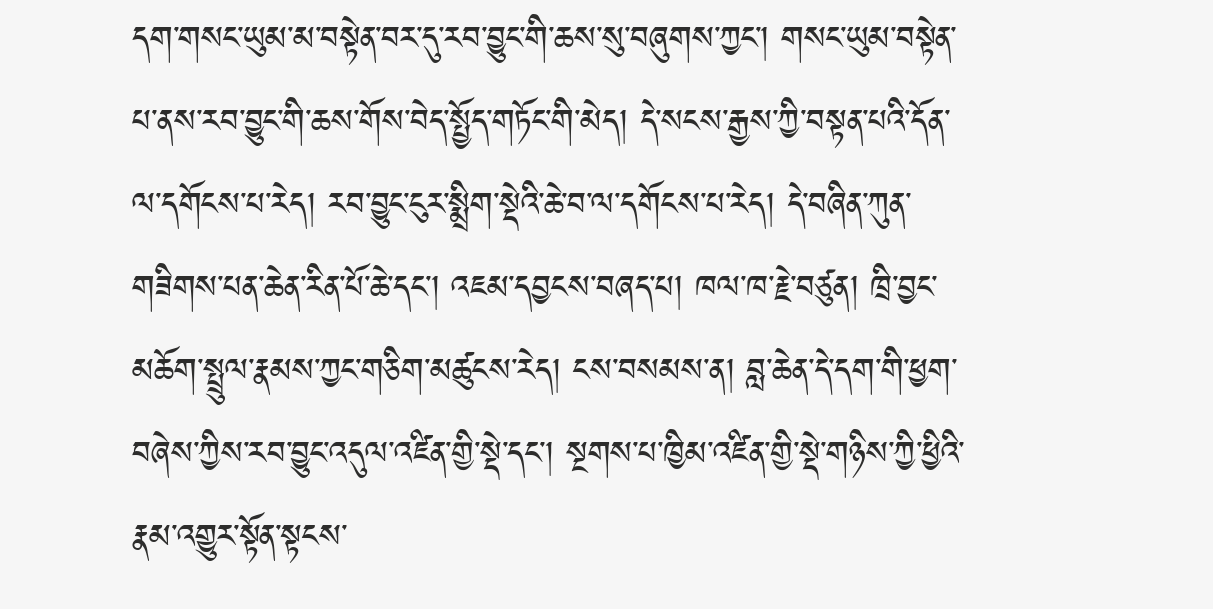དག་གསང་ཡུམ་མ་བསྟེན་བར་དུ་རབ་བྱུང་གི་ཆས་སུ་བཞུགས་ཀྱང་། གསང་ཡུམ་བསྟེན་པ་ནས་རབ་བྱུང་གི་ཆས་གོས་བེད་སྤྱོད་གཏོང་གི་མེད། དེ་སངས་རྒྱས་ཀྱི་བསྟན་པའི་དོན་ལ་དགོངས་པ་རེད། རབ་བྱུང་ངུར་སྨྲིག་སྡེའི་ཆེ་བ་ལ་དགོངས་པ་རེད། དེ་བཞིན་ཀུན་གཟིགས་པན་ཆེན་རིན་པོ་ཆེ་དང་། འཇམ་དབྱངས་བཞད་པ། ཁལ་ཁ་རྗེ་བཙུན། ཁྲི་བྱང་མཆོག་སྤྲུལ་རྣམས་ཀྱང་གཅིག་མཚུངས་རེད། ངས་བསམས་ན། བླ་ཆེན་དེ་དག་གི་ཕྱག་བཞེས་ཀྱིས་རབ་བྱུང་འདུལ་འཛིན་གྱི་སྡེ་དང་། སྔགས་པ་ཁྱིམ་འཛིན་གྱི་སྡེ་གཉིས་ཀྱི་ཕྱིའི་རྣམ་འགྱུར་སྟོན་སྟངས་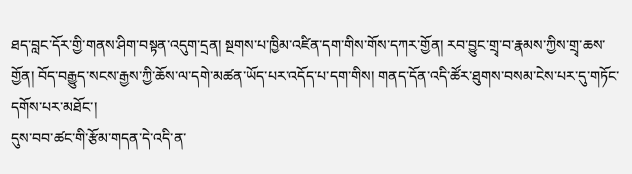ཐད་བླང་དོར་གྱི་གནས་ཤིག་བསྟན་འདུག་དྲན། སྔགས་པ་ཁྱིམ་འཛིན་དག་གིས་གོས་དཀར་གྱོན། རབ་བྱུང་གྲྭ་བ་རྣམས་ཀྱིས་གྲྭ་ཆས་གྱོན། བོད་བརྒྱུད་སངས་རྒྱས་ཀྱི་ཆོས་ལ་དགེ་མཚན་ཡོད་པར་འདོད་པ་དག་གིས། གནད་དོན་འདི་ཚོར་ཐུགས་བསམ་ངེས་པར་དུ་གཏོང་དགོས་པར་མཐོང་།
དུས་བབ་ཚང་གི་རྩོམ་གདན་དེ་འདི་ན་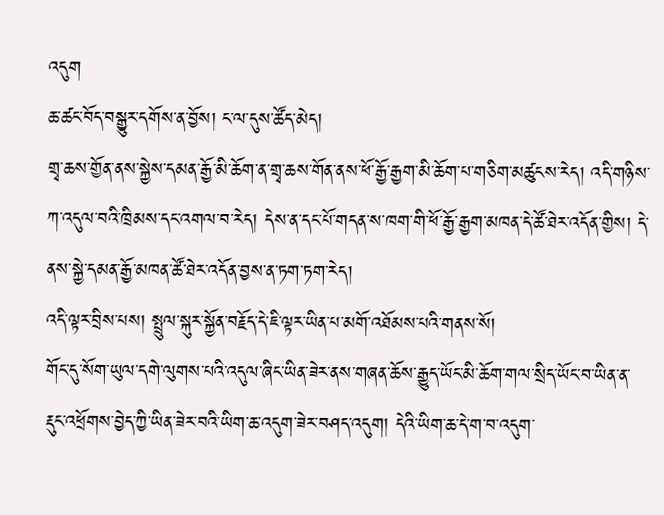འདུག
ཆ་ཚང་བོད་བསྒྱུར་དགོས་ན་བྱོས། ང་ལ་དུས་ཚོད་མེད།
གྲྭ་ཆས་གྱོན་ནས་སྐྱེས་དམན་རྒྱོ་མི་ཆོག་ན་གྲྭ་ཆས་གོན་ནས་ཕོ་རྒྱོ་རྒྱག་མི་ཆོག་པ་གཅིག་མཚུངས་རེད། འདི་གཉིས་ཀ་འདུལ་བའི་ཁྲིམས་དང་འགལ་བ་རེད། དེས་ན་དང་པོ་གདན་ས་ཁག་གི་ཕོ་རྒྱོ་རྒྱག་མཁན་དེ་ཚོ་ཐེར་འདོན་གྱིས། དེ་ནས་སྐྱེ་དམན་རྒྱོ་མཁན་ཚོ་ཐེར་འདོན་བྱས་ན་ཏག་ཏག་རེད།
འདི་ལྟར་བྲིས་པས། སྤྲུལ་སྐུར་སྐྱོན་བརྗོད་དེ་ཇི་ལྟར་ཡིན་པ་མགོ་འཐོམས་པའི་གནས་སོ།
གོང་དུ་སོག་ཡུལ་དགེ་ལུགས་པའི་འདུལ་ཞིང་ཡིན་ཟེར་ནས་གཞན་ཆོས་རྒྱུད་ཡོང་མི་ཆོག་གལ་སྲིད་ཡོང་བ་ཡིན་ན་
རྡུང་འཕྲོགས་བྱེད་ཀྱི་ཡིན་ཟེར་བའི་ཡིག་ཆ་འདུག་ཟེར་བཤད་འདུག། དེའི་ཡིག་ཆ་དེ་ག་བ་འདུག་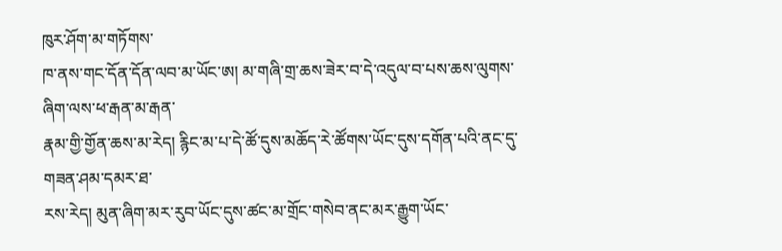ཁུར་ཤོག་མ་གཏོགས་
ཁ་ནས་གང་དོན་དོན་ལབ་མ་ཡོང་ཨ། མ་གཞི་གྲ་ཆས་ཟེར་བ་དེ་འདུལ་བ་པས་ཆས་ལུགས་ཞིག་ལས་ཕ་རྒན་མ་རྒན་
རྣམ་གྱི་གྱོན་ཆས་མ་རེད། རྙིང་མ་པ་དེ་ཚོ་དུས་མཆོད་རེ་ཚོགས་ཡོང་དུས་དགོན་པའི་ནང་དུ་གཟན་ཤམ་དམར་ཐ་
རས་རེད། མུན་ཞིག་མར་རུབ་ཡོང་དུས་ཚང་མ་གྲོང་གསེབ་ནང་མར་རྒྱུག་ཡོང་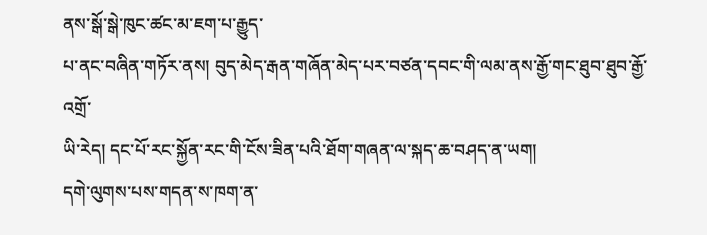ནས་སྒོ་སྒེ་ཁུང་ཚང་མ་ཇག་པ་རྒྱུད་
པ་ནང་བཞིན་གཏོར་ནས། བུད་མེད་རྒན་གཞོན་མེད་པར་བཙན་དབང་གི་ལམ་ནས་རྒྱོ་གང་ཐུབ་ཐུབ་རྒྱོ་འགྲོ་
ཡི་རེད། དང་པོ་རང་སྐྱོན་རང་གི་ངོས་ཟིན་པའི་ཐོག་གཞན་ལ་སྐད་ཆ་བཤད་ན་ཡག།
དགེ་ལུགས་པས་གདན་ས་ཁག་ན་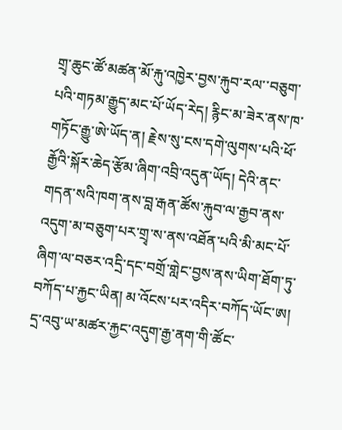གྲྭ་ཆུང་ཚོ་མཚན་མོ་རྐུ་འཁྱེར་བྱས་རྐུབ་རལ་་བཅུག་པའི་གཏམ་རྒྱུད་མང་པོ་ཡོད་རེད། རྙིང་མ་ཟེར་ནས་ཁ་གཏོང་རྒྱུ་ཨེ་ཡོད་ན། རྗེས་སུ་ངས་དགེ་ལུགས་པའི་ཕོ་རྒྱོའི་སྐོར་ཆེད་རྩོམ་ཞིག་འབྲི་འདུན་ཡོད། དེའི་ནང་གདན་སའི་ཁག་ནས་བླ་རྒན་ཚོས་རྐུབ་ལ་རྒྱབ་ནས་འདུག་མ་བཅུག་པར་གྲྭ་ས་ནས་འཐོན་པའི་མི་མང་པོ་ཞིག་ལ་བཅར་འདྲི་དང་བགྲོ་གླེང་བྱས་ནས་ཡིག་ཐོག་ཏུ་བཀོད་པ་རྐྱང་ཡིན། མ་འོངས་པར་འདིར་བཀོད་ཡོང་ཨ།
དྲ་འབུ་ཡ་མཚར་རྐྱང་འདུག་རྒྱ་ནག་གི་ཚོང་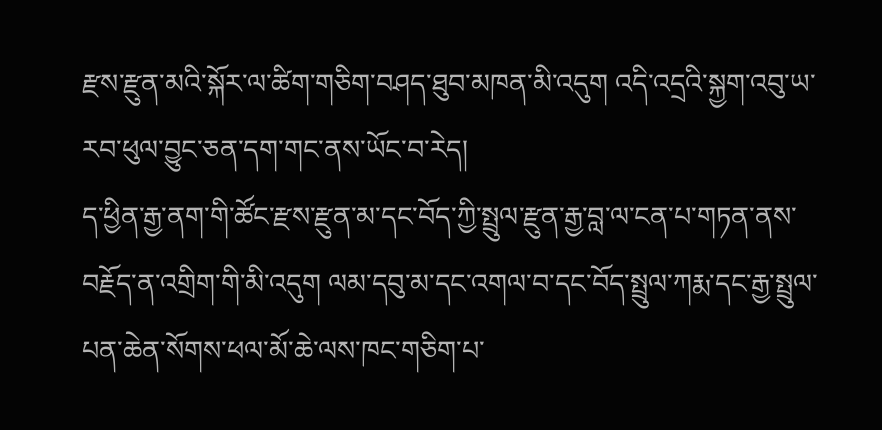རྫས་རྫུན་མའི་སྐོར་ལ་ཚིག་གཅིག་བཤད་ཐུབ་མཁན་མི་འདུག འདི་འདྲའི་སྐྱག་འབུ་ཡ་རབ་ཕུལ་བྱུང་ཅན་དག་གང་ནས་ཡོང་བ་རེད།
ད་ཕྱིན་རྒྱ་ནག་གི་ཚོང་རྫས་རྫུན་མ་དང་བོད་ཀྱི་སྤྲུལ་རྫུན་རྒྱ་བླ་ལ་ངན་པ་གཏན་ནས་བརྗོད་ན་འགྲིག་གི་མི་འདུག ལམ་དབུ་མ་དང་འགལ་བ་དང་བོད་སྤྲུལ་ཀརྨ་དང་རྒྱ་སྤྲུལ་པན་ཆེན་སོགས་ཕལ་མོ་ཆེ་ལས་ཁང་གཅིག་པ་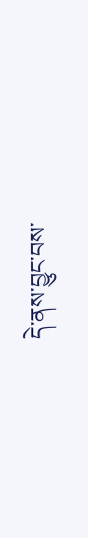དེ་ནས་བྱུང་བས་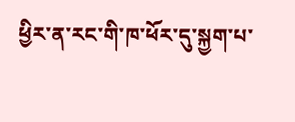ཕྱིར་ན་རང་གི་ཁ་ཕོར་དུ་སྐྱག་པ་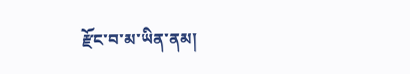རྫོང་བ་མ་ཡིན་ནམ།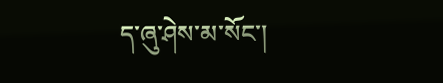ད་ཞུ་ཤེས་མ་སོང་།